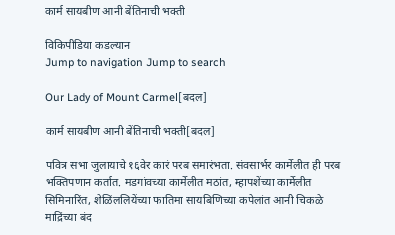कार्म सायबीण आनी बेंतिनाची भक्ती

विकिपीडिया कडल्यान
Jump to navigation Jump to search

Our Lady of Mount Carmel[बदल]

कार्म सायबीण आनी बेंतिनाची भक्ती[बदल]

पवित्र सभा जुलायाचे १६वेर कारं परब समारंभता. संवसार्भर कार्मेलीत ही परब भक्तिपणान कर्तात. मडगांवच्या कार्मेलीत मठांत, म्हापशेंच्या कार्मेलीत सिमिनारिंत, शेळिंललियेंच्या फातिमा सायबिणिच्या कपेलांत आनी चिकळे माद्रिंच्या बंद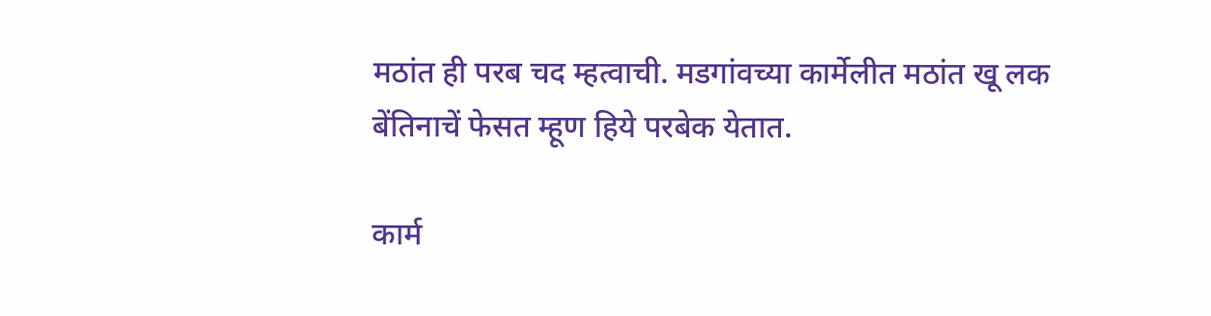मठांत ही परब चद म्हत्वाची. मडगांवच्या कार्मेलीत मठांत खू लक बेंतिनाचें फेसत म्हूण हिये परबेक येतात.

कार्म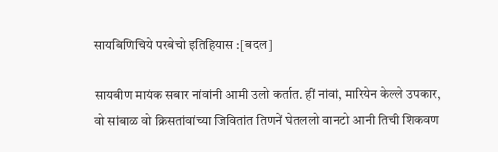सायबिणिचिये परबेचो इतिहियास :[बदल]

सायबीण मायंक सबार नांवांनी आमी उलो कर्तात. हीं नांवां, मारियेन केल्ले उपकार, वो सांबाळ वो क्रिसतांवांच्या जिवितांत तिणनें घेतललो वानटो आनी तिची शिकवण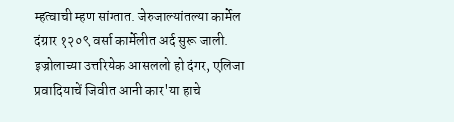म्हत्वाची म्हण सांग्तात. जेरुजाल्यांतल्या कार्मेल दंग्रार १२०९ वर्सा कार्मेलीत अर्द सुरू जाली. इज्रोलाच्या उत्तरियेक आसललो हो दंगर, एलिजा प्रवादियाचें जिवीत आनी कार'या हाचे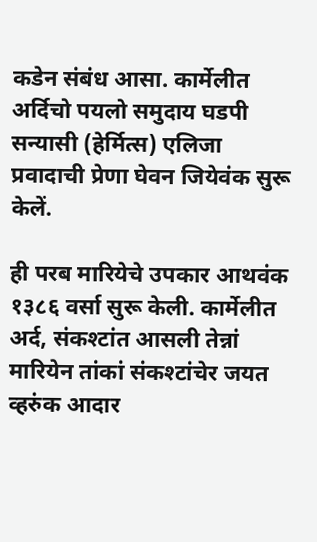कडेन संबंध आसा. कार्मेलीत अर्दिचो पयलो समुदाय घडपी सन्यासी (हेर्मित्स) एलिजा प्रवादाची प्रेणा घेवन जियेवंक सुरू केलें.

ही परब मारियेचे उपकार आथवंक १३८६ वर्सा सुरू केली. कार्मेलीत अर्द, संकश्टांत आसली तेन्नां मारियेन तांकां संकश्टांचेर जयत व्हरुंक आदार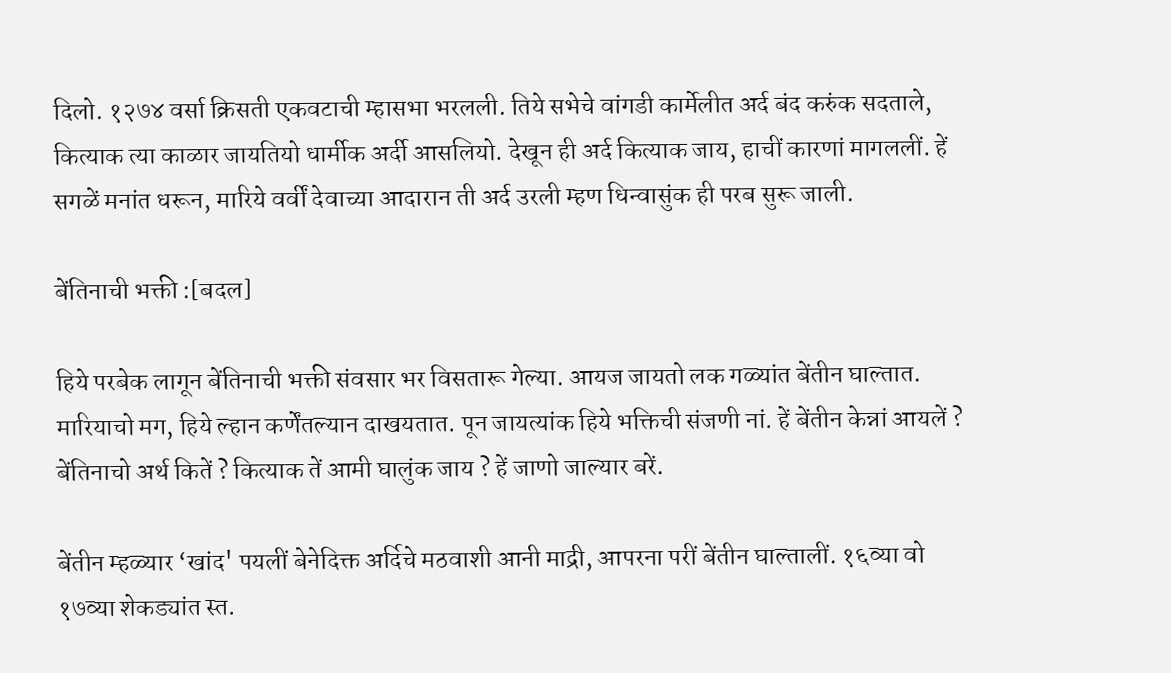दिलो. १२७४ वर्सा क्रिसती एकवटाची म्हासभा भरलली. तिये सभेचे वांगडी कार्मेलीत अर्द बंद करुंक सदताले, कित्याक त्या काळार जायतियो धार्मीक अर्दी आसलियो. देखून ही अर्द कित्याक जाय, हाचीं कारणां मागललीं. हें सगळें मनांत धरून, मारिये वर्वीं देवाच्या आदारान ती अर्द उरली म्हण धिन्वासुंक ही परब सुरू जाली.

बेंतिनाची भक्ती :[बदल]

हिये परबेक लागून बेंतिनाची भक्ती संवसार भर विसतारू गेल्या. आयज जायतो लक गळ्यांत बेंतीन घाल्तात. मारियाचो मग, हिये ल्हान कर्णेंतल्यान दाखयतात. पून जायत्यांक हिये भक्तिची संजणी नां. हें बेंतीन केन्नां आयलें ? बेंतिनाचो अर्थ कितें ? कित्याक तें आमी घालुंक जाय ? हें जाणो जाल्यार बरें.

बेंतीन म्हळ्यार ‘खांद' पयलीं बेनेदिक्त अर्दिचे मठवाशी आनी माद्री, आपरना परीं बेंतीन घाल्तालीं. १६व्या वो १७व्या शेकड्यांत स्त.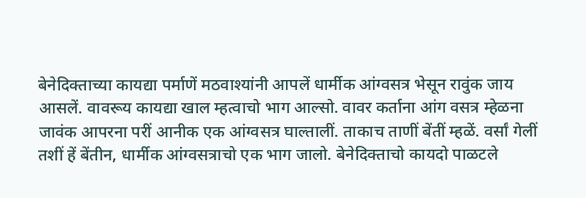बेनेदिक्ताच्या कायद्या पर्माणें मठवाश्यांनी आपलें धार्मीक आंग्वसत्र भेसून रावुंक जाय आसलें. वावरूय कायद्या खाल म्हत्वाचो भाग आल्सो. वावर कर्ताना आंग वसत्र म्हेळना जावंक आपरना परीं आनीक एक आंग्वसत्र घाल्तालीं. ताकाच ताणीं बेंतीं म्हळें. वर्सां गेलीं तशीं हें बेंतीन, धार्मीक आंग्वसत्राचो एक भाग जालो. बेनेदिक्ताचो कायदो पाळटले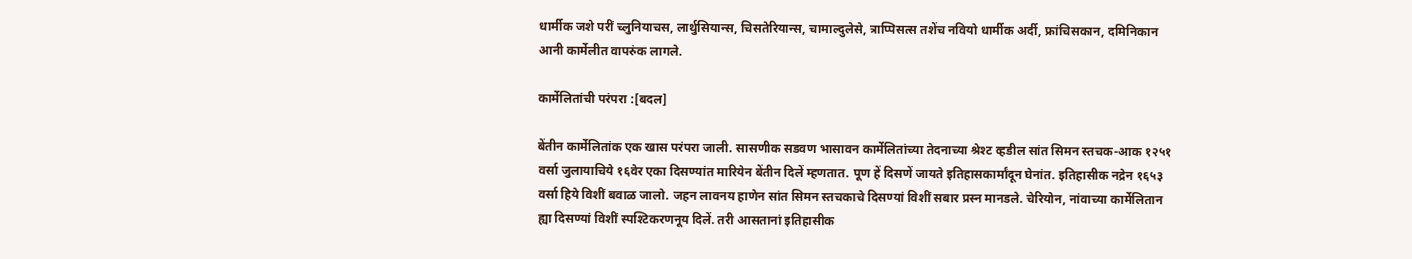धार्मीक जशे परीं च्लुनियाचस, लार्थुसियान्स, चिसतेरियान्स, चामाल्दुलेसे, त्राप्पिसत्स तशेंच नवियो धार्मीक अर्दी, फ्रांचिसकान, दमिनिकान आनी कार्मेलीत वापरुंक लागले.

कार्मेलितांची परंपरा :[बदल]

बेंतीन कार्मेलितांक एक खास परंपरा जाली. सासणीक सडवण भासावन कार्मेलितांच्या तेदनाच्या श्रेश्ट व्हडील सांत सिमन स्तचक-आक १२५१ वर्सा जुलायाचिये १६वेर एका दिसण्यांत मारियेन बेंतीन दिलें म्हणतात. पूण हें दिसणें जायते इतिहासकार्मांदून घेनांत. इतिहासीक नद्रेन १६५३ वर्सा हिये विशीं बवाळ जालो. जहन लावनय हाणेन सांत सिमन स्तचकाचे दिसण्यां विशीं सबार प्रस्न मानडले. चेरियोन, नांवाच्या कार्मेलितान ह्या दिसण्यां विशीं स्पश्टिकरणनूय दिलें. तरी आसतानां इतिहासीक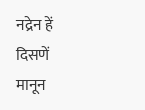नद्रेन हें दिसणें मानून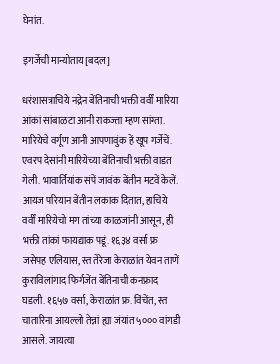घेनांत.

इगर्जेची मान्योताय[बदल]

धरंशासत्राचिये नद्रेन बेंतिनाची भक्ती वर्वीं मारिया आंकां सांबाळटा आनी राकज्ता म्हण सांग्ता. मारियेचे वर्गूण आनी आपणावुंक हें खूप गर्जेचें. एवरप देसांनी मारियेच्या बेंतिनाची भक्ती वाडत गेली. भावार्तियांक संपें जावंक बेंतीन मटवें केलें. आयज परियान बेंतीन लकाक दितात, हाचिये वर्वीं मारियेचो मग तांच्या काळजांनी आसून, ही भक्ती तांकां फायद्याक पडूं. १६३४ वर्सा फ्र जसेपह एलियास, स्त तेरेजा केराळांत येवन ताणें कुराविलांगाद फिर्गजेंत बेंतिनाची कनफ्राद घडली. १६५७ वर्सा, केराळांत फ्र. विंचेंत, स्त चातारिना आयल्लो तेन्नां ह्या जंयांत ५००० वांगडी आसले. जायत्या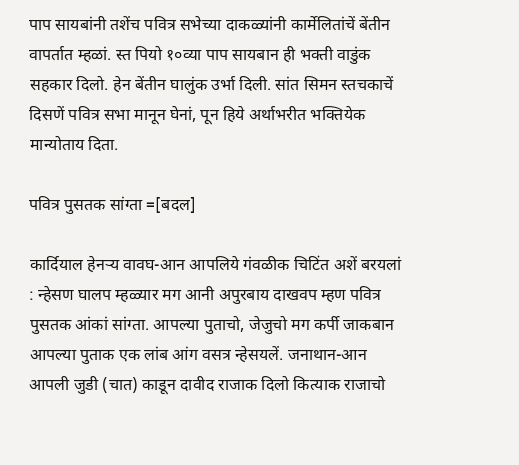पाप सायबांनी तशेंच पवित्र सभेच्या दाकळ्यांनी कार्मेलितांचें बेंतीन वापर्तात म्हळां. स्त पियो १०व्या पाप सायबान ही भक्ती वाडुंक सहकार दिलो. हेन बेंतीन घालुंक उर्भा दिली. सांत सिमन स्तचकाचें दिसणें पवित्र सभा मानून घेनां, पून हिये अर्थाभरीत भक्तियेक मान्योताय दिता.

पवित्र पुसतक सांग्ता =[बदल]

कार्दियाल हेनऱ्य वावघ-आन आपलिये गंवळीक चिटिंत अशें बरयलां : न्हेसण घालप म्हळ्यार मग आनी अपुरबाय दाखवप म्हण पवित्र पुसतक आंकां सांग्ता. आपल्या पुताचो, जेजुचो मग कर्पी जाकबान आपल्या पुताक एक लांब आंग वसत्र न्हेसयलें. जनाथान-आन आपली जुडी (चात) काडून दावीद राजाक दिलो कित्याक राजाचो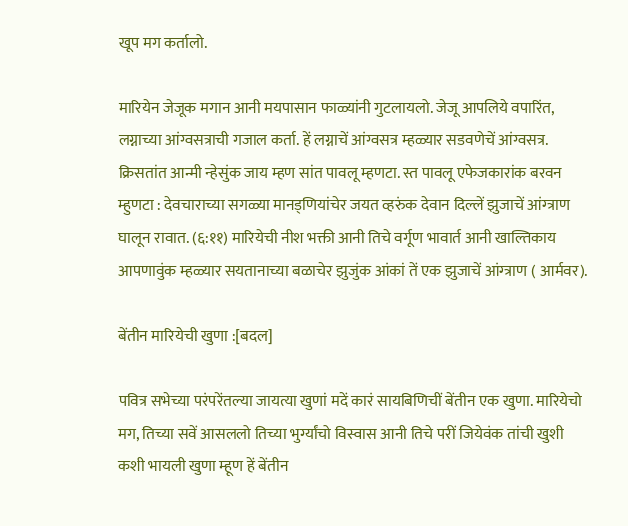खूप मग कर्तालो.

मारियेन जेजूक मगान आनी मयपासान फाळ्यांनी गुटलायलो. जेजू आपलिये वपारिंत, लग्नाच्या आंग्वसत्राची गजाल कर्ता. हें लग्नाचें आंग्वसत्र म्हळ्यार सडवणेचें आंग्वसत्र. क्रिसतांत आन्मी न्हेसुंक जाय म्हण सांत पावलू म्हणटा. स्त पावलू एफेजकारांक बरवन म्हुणटा : देवचाराच्या सगळ्या मानड्णियांचेर जयत व्हरुंक देवान दिल्लें झुजाचें आंग्त्राण घालून रावात. (६:११) मारियेची नीश भक्ती आनी तिचे वर्गूण भावार्त आनी खाल्तिकाय आपणावुंक म्हळ्यार सयतानाच्या बळाचेर झुजुंक आंकां तें एक झुजाचें आंग्त्राण ( आर्मवर).

बेंतीन मारियेची खुणा :[बदल]

पवित्र सभेच्या परंपरेंतल्या जायत्या खुणां मदें कारं सायबिणिचीं बेंतीन एक खुणा. मारियेचो मग, तिच्या सवें आसललो तिच्या भुर्ग्यांचो विस्वास आनी तिचे परीं जियेवंक तांची खुशी कशी भायली खुणा म्हूण हें बेंतीन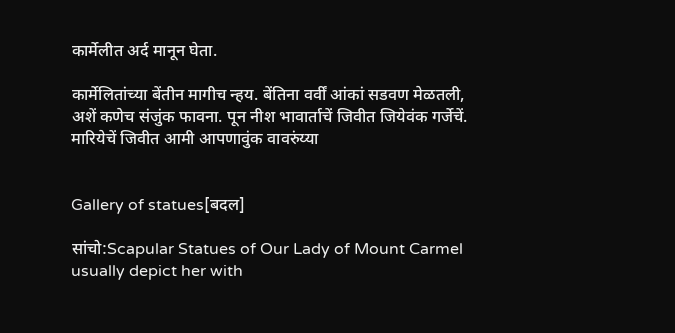कार्मेलीत अर्द मानून घेता.

कार्मेलितांच्या बेंतीन मागीच न्हय. बेंतिना वर्वीं आंकां सडवण मेळतली, अशें कणेच संजुंक फावना. पून नीश भावार्ताचें जिवीत जियेवंक गर्जेचें. मारियेचें जिवीत आमी आपणावुंक वावरुंय्या


Gallery of statues[बदल]

सांचो:Scapular Statues of Our Lady of Mount Carmel usually depict her with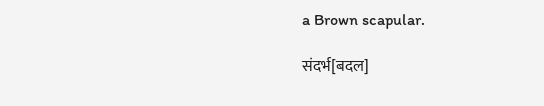a Brown scapular.

संदर्भ[बदल]